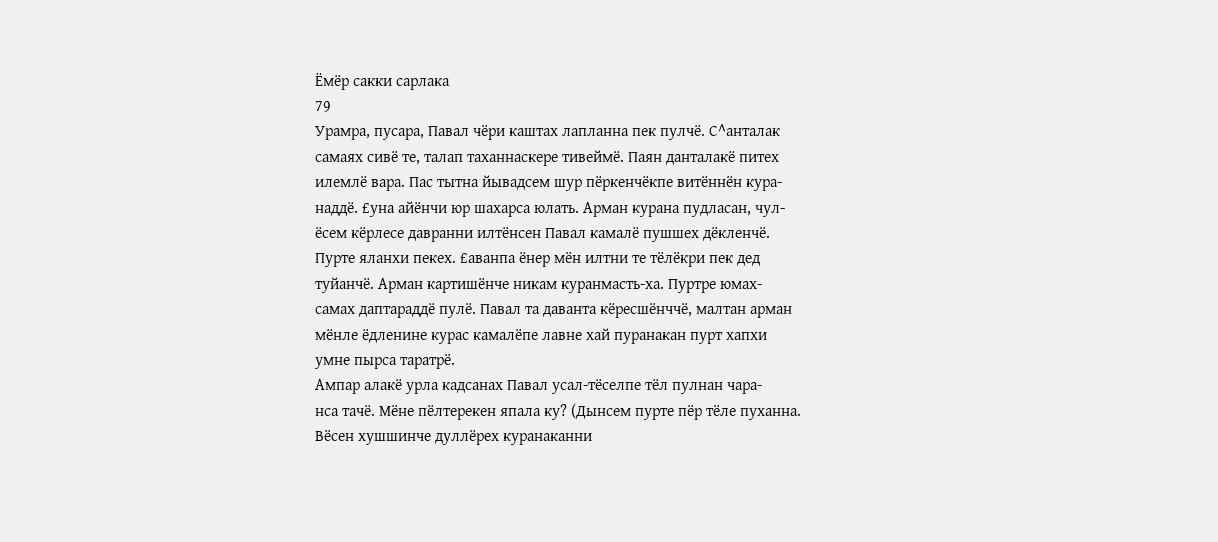Ёмёр сакки сарлака
79
Урамра, пусара, Павал чёри каштах лапланна пек пулчё. С^анталак
самаях сивё те, талап таханнаскере тивеймё. Паян данталакё питех
илемлё вара. Пас тытна йывадсем шур пёркенчёкпе витённён кура-
наддё. £уна айёнчи юр шахарса юлать. Арман курана пудласан, чул-
ёсем кёрлесе давранни илтёнсен Павал камалё пушшех дёкленчё.
Пурте яланхи пекех. £аванпа ёнер мён илтни те тёлёкри пек дед
туйанчё. Арман картишёнче никам куранмасть-ха. Пуртре юмах-
самах даптараддё пулё. Павал та даванта кёресшёнччё, малтан арман
мёнле ёдленине курас камалёпе лавне хай пуранакан пурт хапхи
умне пырса таратрё.
Ампар алакё урла кадсанах Павал усал-тёселпе тёл пулнан чара-
нса тачё. Мёне пёлтерекен япала ку? (Дынсем пурте пёр тёле пуханна.
Вёсен хушшинче дуллёрех куранаканни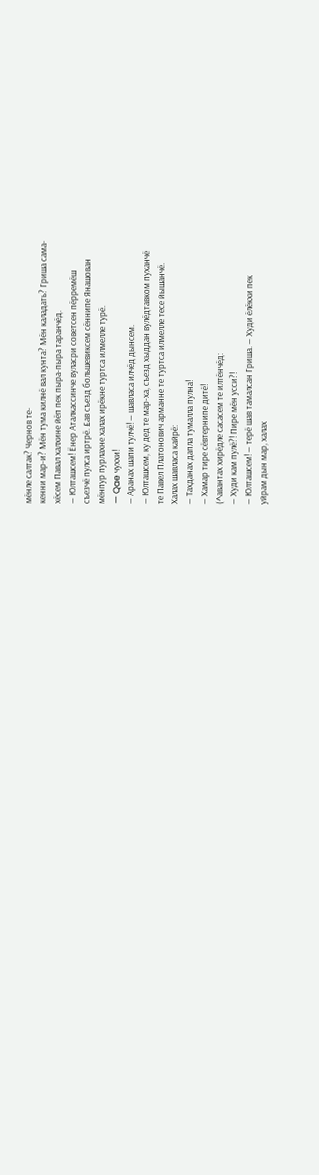мёнле салтак? Чернов те-
кенни мар-и? Мён тума килнё вал кунта? Мён каладать? Гриша сама-
хёсем Павал халхине йёп пек пыра-пыра таранчёд.
— Юлташсем! Ёнер Аталкассинче вуласри советсен пёрремёш
съезчё пулса иртрё. £ав съезд большевиксем сённипе Янашован
мёнпур пурлахне халах ирёкне туртса илмелле турё.
— Qae чуххи!
— Аранах шапи тулчё! — шавласа илчёд дынсем.
— Юлташсем, ку дед те мар-ха, съезд хыддан вулёдтавком пуханчё
те Павел Платонович арманне те туртса илмелле тесе йышанчё.
Халах шавласа кайрё:
— Тахданах дапла тумалла пулна!
— Хамар тире сёвтернипе дитё!
(^авантах хирёдле сасасем те илтёнчёд:
— Худи кам пулё?! Пире мён усси?!
— Юлташсем! — терё шав тамалсан Гриша. — Худи ёлёкхи пек
уйрам дын мар, халах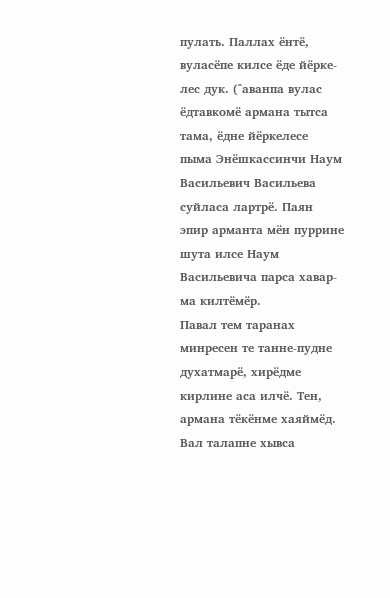пулать. Паллах ёнтё, вуласёпе килсе ёде йёрке-
лес дук. (^аванпа вулас ёдтавкомё армана тытса тама, ёдне йёркелесе
пыма Энёшкассинчи Наум Васильевич Васильева суйласа лартрё. Паян
эпир арманта мён пуррине шута илсе Наум Васильевича парса хавар-
ма килтёмёр.
Павал тем таранах минресен те танне-пудне духатмарё, хирёдме
кирлине аса илчё. Тен, армана тёкёнме хаяймёд. Вал талапне хывса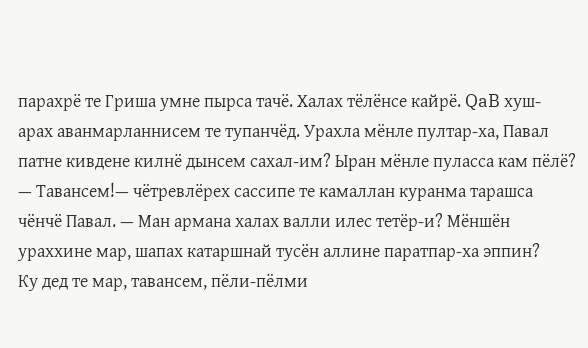парахрё те Гриша умне пырса тачё. Халах тёлёнсе кайрё. QaB хуш-
арах аванмарланнисем те тупанчёд. Урахла мёнле пултар-ха, Павал
патне кивдене килнё дынсем сахал-им? Ыран мёнле пуласса кам пёлё?
— Тавансем!— чётревлёрех сассипе те камаллан куранма тарашса
чёнчё Павал. — Ман армана халах валли илес тетёр-и? Мёншён
ураххине мар, шапах катаршнай тусён аллине паратпар-ха эппин?
Ку дед те мар, тавансем, пёли-пёлми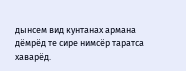дынсем вид кунтанах армана
дёмрёд те сире нимсёр таратса хаварёд.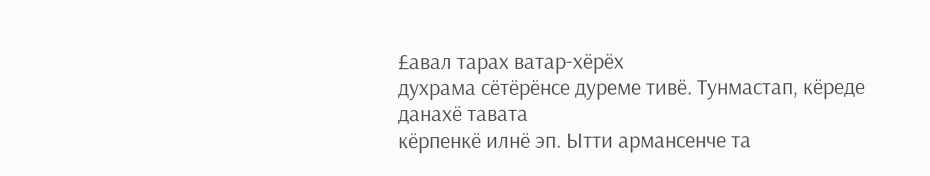£авал тарах ватар-хёрёх
духрама сётёрёнсе дуреме тивё. Тунмастап, кёреде данахё тавата
кёрпенкё илнё эп. Ытти армансенче та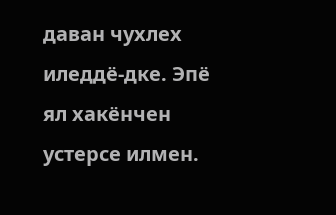даван чухлех иледдё-дке. Эпё
ял хакёнчен устерсе илмен.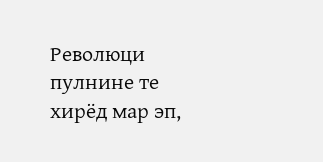Революци пулнине те хирёд мар эп,